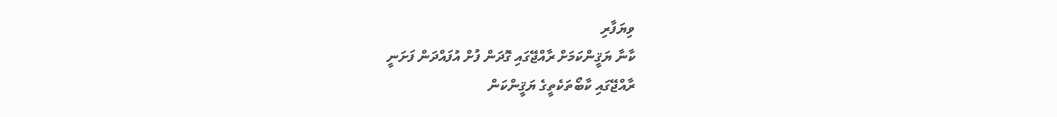ވިޔަފާރި
ކާނާ ޔަޤީންކަމަށް ރާއްޖޭގައި ގޮދަން ފުށް އުފައްދަން ފަށަނީ
ރާއްޖޭގައި ކާބޯތަކެތީގެ ޔަޤީންކަން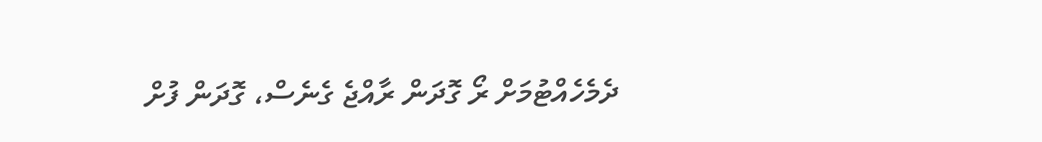ދެމެހެއްޓުމަށް ރޯ ގޮދަން ރާއްޖެ ގެނެސް، ގޮދަން ފުށް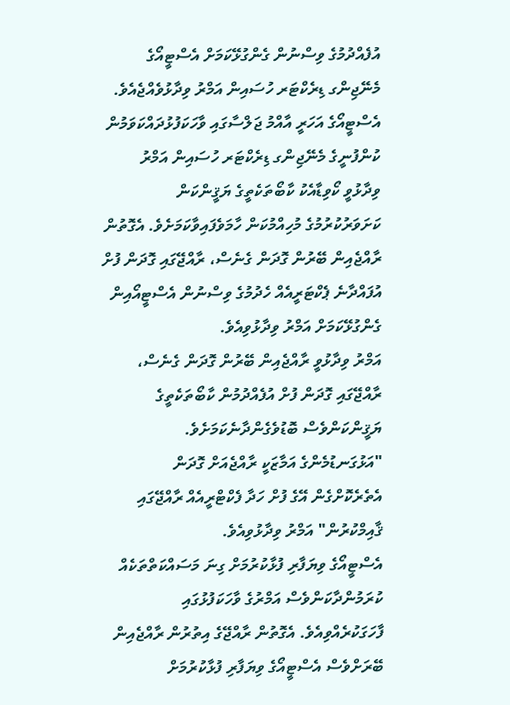އުފެއްދުމުގެ ވިސްނުން ގެންގުޅޭކަމަށް އެސްޓީއޯގެ މެނޭޖިންގ ޑިރެކްޓަރ ހުސައިން އަމްރު ވިދާޅުވެއްޖެއެވެ.
އެސްޓީއޯގެ އަހަރީ އާއްމު ޖަލްސާގައި ވާހަކަފުޅުދައްކަވަމުން ކުންފުނީގެ މެނޭޖިންގ ޑިރެކްޓަރ ހުސައިން އަމްރު ވިދާޅުވީ ކޯވިޑާއެކު ކާބޯތަކެތީގެ ޔަޤީންކަން ކަށަވަރުކުރުމުގެ މުހިއްމުކަން ހާމަވެފައިވާކަމަށެވެ. އެގޮތުން ރާއްޖެއިން ބޭރުން ގޮދަން ގެނެސް، ރާއްޖޭގައި ގޮދަން ފުށް އުފައްދާނެ ޕެކްޓަރީއެއް ހެދުމުގެ ވިސްނުން އެސްޓީއޯއިން ގެންގުޅޭކަމަށް އަމްރު ވިދާޅުވިއެވެ.
އަމްރު ވިދާޅުވީ ރާއްޖެއިން ބޭރުން ގޮދަން ގެނެސް، ރާއްޖޭގައި ގޮދަން ފުށް އުފެއްދުމުން ކާބޯތަކެތީގެ ޔަޤީންކަންވެސް ބޮޑުވެގެންދާނެކަމަށެވެ.
"އަޅުގަނޑުމެންގެ އަމާޒަކީ ރާއްޖެއަށް ގޮދަން އެތެރެކޮށްގެން އޭގެ ފުށް ހަދާ ފެކްޓްރީއެއް ރާއްޖޭގައި ޤާއިމްކުރުން" އަމްރު ވިދާޅުވިއެވެ.
އެސްޓީއޯގެ ވިޔަފާރި ފުޅާކުރުމަށް ގިނަ މަސައްކަތްތަކެއް ކުރަމުންދާކަންވެސް އަމްރުގެ ވާހަކަފުޅުގައި ފާހަގަކުރެއްވިއެވެ. އެގޮތުން ރާއްޖޭގެ އިތުރުން ރާއްޖެއިން ބޭރަށްވެސް އެސްޓީއޯގެ ވިޔަފާރި ފުޅާކުރުމަށް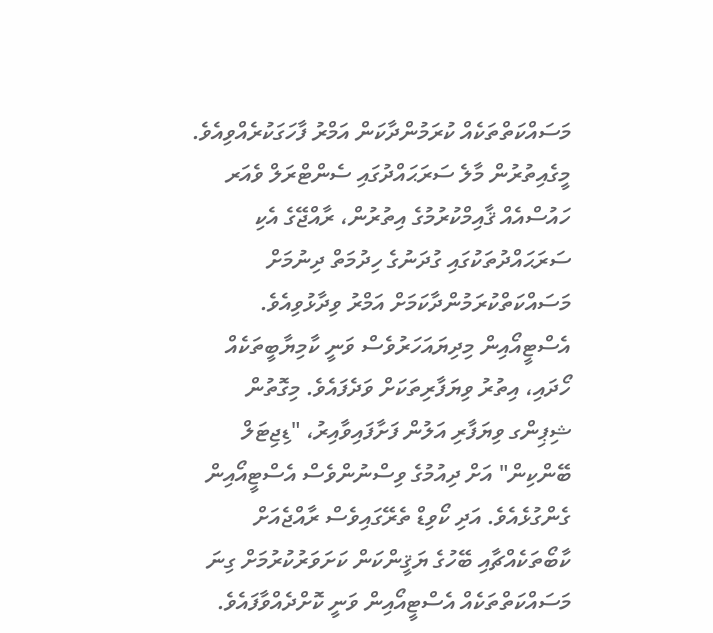މަސައްކަތްތަކެއް ކުރަމުންދާކަން އަމްރު ފާހަގަކުރެއްވިއެވެ. މީގެއިތުރުން މާލެ ސަރަޙައްދުގައި ސެންޓްރަލް ވެއަރ ހައުސްއެއް ޤާއިމްކުރުމުގެ އިތުރުން، ރާއްޖޭގެ އެކި ސަރަޙައްދުތަކުގައި ގުދަނުގެ ހިދުމަތް ދިނުމަށް މަސައްކަތްކުރަމުންދާކަމަށް އަމްރު ވިދާޅުވިއެވެ.
އެސްޓީއޯއިން މިދިޔައަހަރުވެސް ވަނީ ކާމިޔާބީތަކެއް ހޯދައި، އިތުރު ވިޔަފާރިތަކަށް ވަދެފައެވެ. މިގޮތުން ޝިޕިންގ ވިޔަފާރި އަލުން ފަށާފައިވާއިރު، "ޑިޖިޓަލް ބޭންކިން" އަށް ދިއުމުގެ ވިސްނުންވެސް އެސްޓީއޯއިން ގެންގުޅެއެވެ. އަދި ކޯވިޑް ތެރޭގައިވެސް ރާއްޖެއަށް ކާބޯތަކެއްޗާއި ބޭހުގެ ޔަޤީންކަން ކަށަވަރުކުރުމަށް ގިނަ މަސައްކަތްތަކެއް އެސްޓީއޯއިން ވަނީ ކޮށްދެއްވާފައެވެ.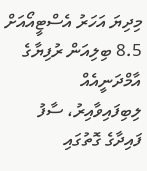މިދިޔަ އަހަރު އެސްޓީއޯއަށް 8.5 ބިލިއަން ރުފިޔާގެ އާމްދަނީއެއް ލިބިފައިވާއިރު، ސާފު ފައިދާގެ ގޮތުގައި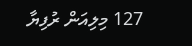127 މިލިއަން ރުފިޔާ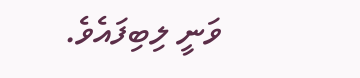ވަނީ ލިބިފައެވެ.